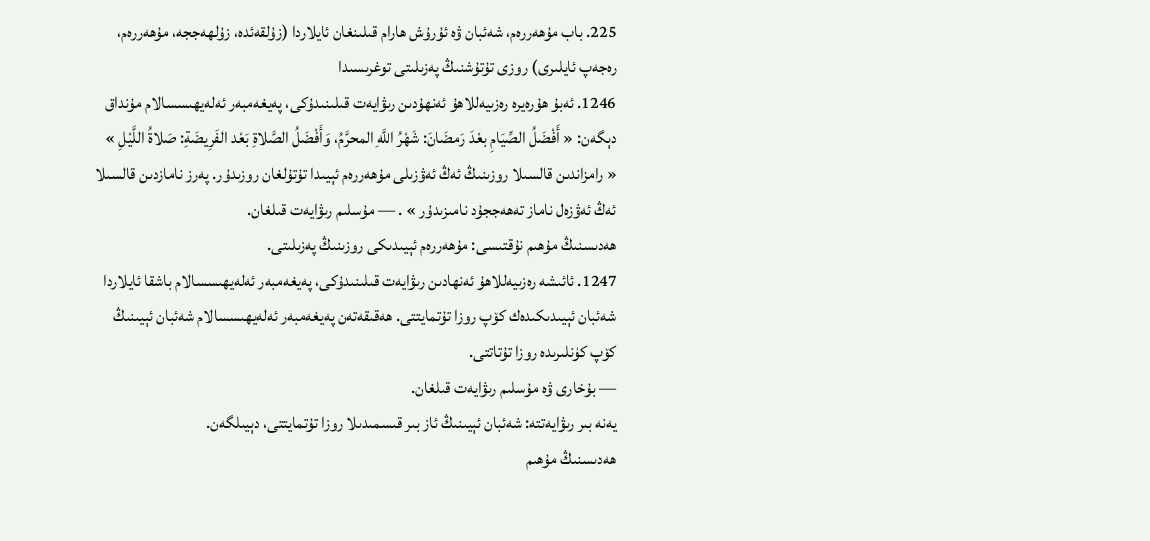225. باب مۇھەررەم، شەئبان ۋە ئۇرۇش ھارام قىلىنغان ئايلاردا (زۇلقەئدە، زۇلھەججە، مۇھەررەم، رەجەپ ئايلىرى) روزى تۇتۇشنىڭ پەزىلىتى توغرىسىدا
1246. ئەبۇ ھۇرەيرە رەزىيەللاھۇ ئەنھۇدىن رىۋايەت قىلىنىدۇكى، پەيغەمبەر ئەلەيھىسسالام مۇنداق دېگەن: « أَفْضَلُ الصِّيَامِ بعْدَ رَمضَانَ: شَهْرُ اللَّهِ المحرَّمُ، وَأَفْضَلُ الصَّلاةِ بَعْد الفَرِيضَةِ: صَلاةُ اللَّيْلِ » « رامزاندىن قالسىلا روزىنىڭ ئەڭ ئەۋزىلى مۇھەررەم ئېيىدا تۇتۇلغان روزىدۇر. پەرز نامازدىن قالسىلا ئەڭ ئەۋزەل ناماز تەھەججۇد نامىزىدۇر » . ― مۇسلىم رىۋايەت قىلغان.
ھەدىسنىڭ مۇھىم نۇقتىسى: مۇھەررەم ئېيىدىكى روزىنىڭ پەزىلىتى.
1247. ئائىشە رەزىيەللاھۇ ئەنھادىن رىۋايەت قىلىنىدۇكى، پەيغەمبەر ئەلەيھىسسالام باشقا ئايلاردا شەئبان ئېيىدىكىدەك كۆپ روزا تۇتمايتتى. ھەقىقەتەن پەيغەمبەر ئەلەيھىسسالام شەئبان ئېيىنىڭ كۆپ كۈنلىرىدە روزا تۇتاتتى.
― بۇخارى ۋە مۇسلىم رىۋايەت قىلغان.
يەنە بىر رىۋايەتتە: شەئبان ئېيىنىڭ ئاز بىر قىسمىدىلا روزا تۇتمايتتى، دېيىلگەن.
ھەدىسنىڭ مۇھىم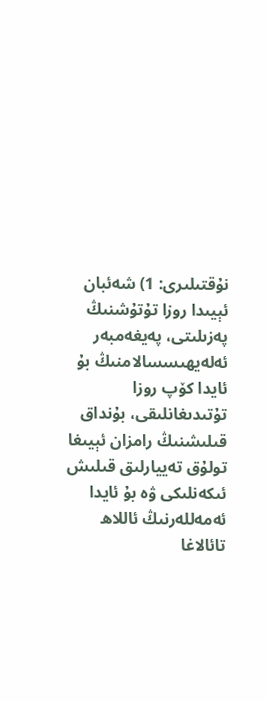نۇقتىلىرى: 1) شەئبان ئېيىدا روزا تۇتۇشنىڭ پەزىلىتى، پەيغەمبەر ئەلەيھىسسالامنىڭ بۇ ئايدا كۆپ روزا تۇتىدىغانلىقى، بۇنداق قىلىشنىڭ رامزان ئېيىغا تولۇق تەييارلىق قىلىش ئىكەنلىكى ۋە بۇ ئايدا ئەمەللەرنىڭ ئاللاھ تائالاغا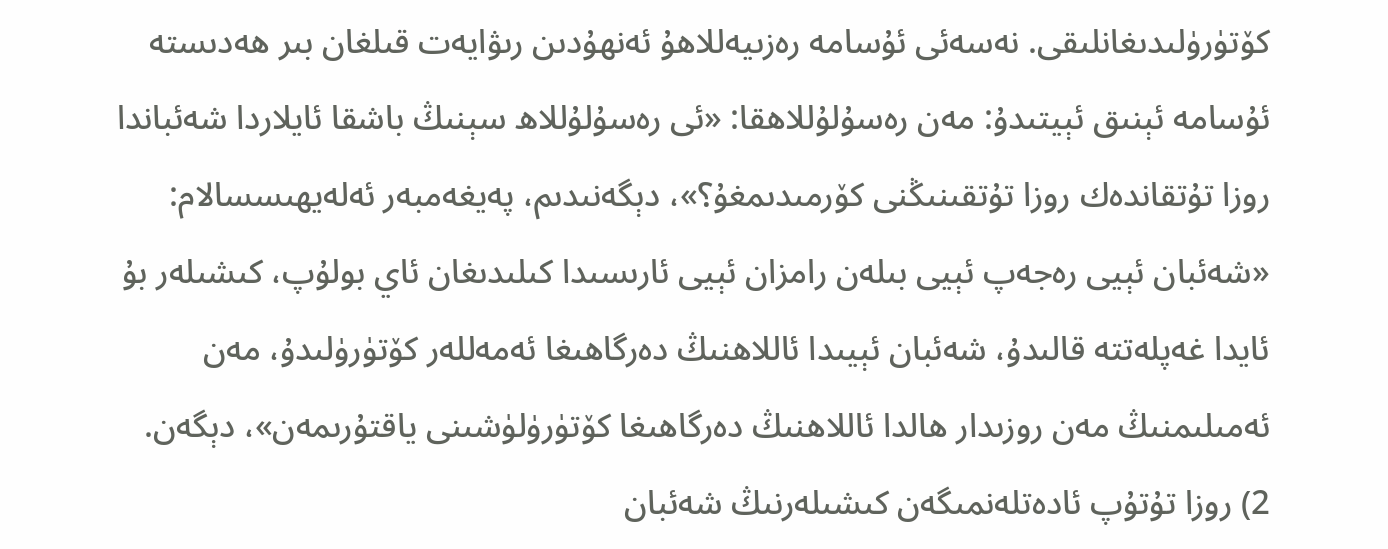كۆتۈرۈلىدىغانلىقى. نەسەئى ئۇسامە رەزىيەللاھۇ ئەنھۇدىن رىۋايەت قىلغان بىر ھەدىستە ئۇسامە ئېنىق ئېيتىدۇ: مەن رەسۇلۇللاھقا: «ئى رەسۇلۇللاھ سېنىڭ باشقا ئايلاردا شەئباندا روزا تۇتقاندەك روزا تۇتقىنىڭنى كۆرمىدىمغۇ؟»، دېگەنىدىم، پەيغەمبەر ئەلەيھىسسالام: «شەئبان ئېيى رەجەپ ئېيى بىلەن رامزان ئېيى ئارىسىدا كىلىدىغان ئاي بولۇپ، كىشىلەر بۇ ئايدا غەپلەتتە قالىدۇ، شەئبان ئېيىدا ئاللاھنىڭ دەرگاھىغا ئەمەللەر كۆتۈرۈلىدۇ، مەن ئەمىلىمنىڭ مەن روزىدار ھالدا ئاللاھنىڭ دەرگاھىغا كۆتۈرۈلۈشىنى ياقتۇرىمەن»، دېگەن.
2) روزا تۇتۇپ ئادەتلەنمىگەن كىشىلەرنىڭ شەئبان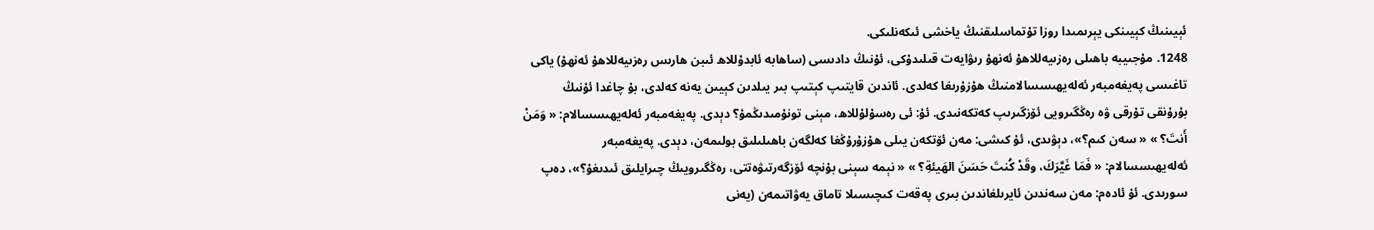ئېيىنىڭ كېيىنكى يېرىمىدا روزا تۇتماسلىقنىڭ ياخشى ئىكەنلىكى.
1248. مۇجىيبە باھىلى رەزىيەللاھۇ ئەنھۇ رىۋايەت قىلىدۇكى، ئۇنىڭ دادىسى (ساھابە ئابدۇللاھ ئىبن ھارىس رەزىيەللاھۇ ئەنھۇ) ياكى تاغىسى پەيغەمبەر ئەلەيھىسسالامنىڭ ھۇزۇرىغا كەلدى. ئاندىن قايتىپ كېتىپ بىر يىلدىن كېيىن يەنە كەلدى، بۇ چاغدا ئۇنىڭ بۇرۇنقى تۇرقى ۋە رەڭگىرويى ئۆزگىرىپ كەتكەنىدى. ئۇ: ئى رەسۇلۇللاھ، مېنى تونۇمىدىڭمۇ؟ دېدى. پەيغەمبەر ئەلەيھىسسالام: « وَمَنْ أَنتَ؟ » « سەن كىم؟»، دېۋىدى، ئۇ كىشى: مەن ئۆتكەن يىلى ھۇزۇرۇڭغا كەلگەن باھىلىلىق بولىمەن، دېدى. پەيغەمبەر ئەلەيھىسسالام: « فَمَا غَيَّرَكَ، وقَدْ كُنتَ حَسَنَ الهَيئةِ؟ » « نېمە سېنى بۇنچە ئۆزگەرتىۋەتتى، رەڭگىرويىڭ چىرايلىق ئىدىغۇ؟»، دەپ سورىدى. ئۇ ئادەم: مەن سەندىن ئايرىلغاندىن بىرى پەقەت كىچىسىلا تاماق يەۋاتىمەن (يەنى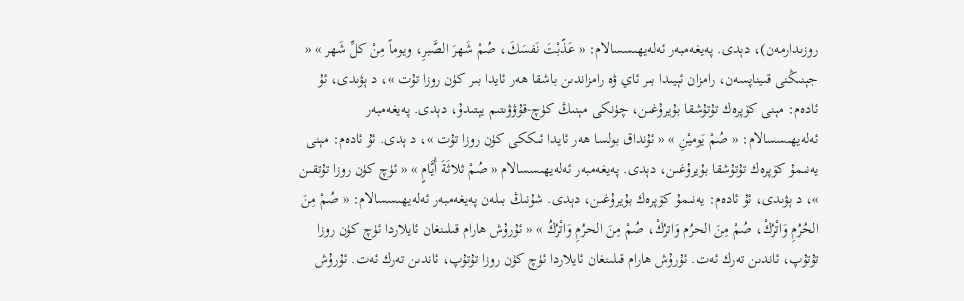روزىدارمەن)، دېدى. پەيغەمبەر ئەلەيھىسسالام: « عَذّبْتَ نَفسَكَ، صُمْ شَهرَ الصَّبرِ، ويوماً مِنْ كلِّ شَهر » « جېنىڭنى قىيناپسەن، رامزان ئېيىدا بىر ئاي ۋە رامزاندىن باشقا ھەر ئايدا بىر كۈن روزا تۇت »، د ېۋىدى، ئۇ ئادەم: مېنى كۆپرەك تۇتۇشقا بۇيرۇغىن، چۈنكى مېنىڭ كۈچ-قۇۋۋىتىم يېتىدۇ، دېدى. پەيغەمبەر ئەلەيھىسسالام: « صُمْ يَوميْنِ » « ئۇنداق بولسا ھەر ئايدا ئىككى كۈن روزا تۇت »، د ېدى. ئۇ ئادەم: مېنى يەنىمۇ كۆپرەك تۇتۇشقا بۇيرۇغىن، دېدى. پەيغەمبەر ئەلەيھىسسالام « صُمْ ثلاثَةَ أَيَّامٍ » « ئۈچ كۈن روزا تۇتقىن »، د ېۋىدى، ئۇ ئادەم: يەنىمۇ كۆپرەك بۇيرۇغىن، دېدى. شۇنىڭ بىلەن پەيغەمبەر ئەلەيھىسسالام: « صُمْ مِنَ الحُرُمِ وَاتْرُكْ، صُمْ مِنَ الحرُم وَاترُكْ، صُمْ مِنَ الحرُمِ وَاتْرُكُ » « ئۇرۇش ھارام قىلىنغان ئايلاردا ئۈچ كۈن روزا تۇتۇپ، ئاندىن تەرك ئەت. ئۇرۇش ھارام قىلىنغان ئايلاردا ئۈچ كۈن روزا تۇتۇپ، ئاندىن تەرك ئەت. ئۇرۇش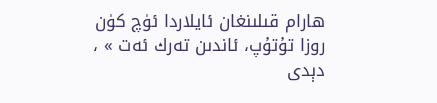ھارام قىلىنغان ئايلاردا ئۈچ كۈن روزا تۇتۇپ، ئاندىن تەرك ئەت » ، دېدى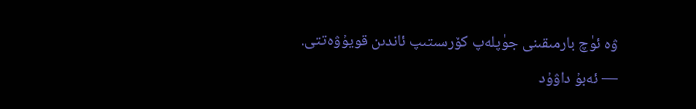ۋە ئۈچ بارمىقىنى جۈپلەپ كۆرسىتىپ ئاندىن قويۇۋەتتى.
― ئەبۇ داۋۇد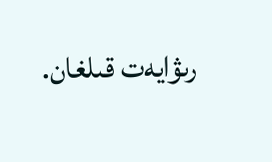رىۋايەت قىلغان.